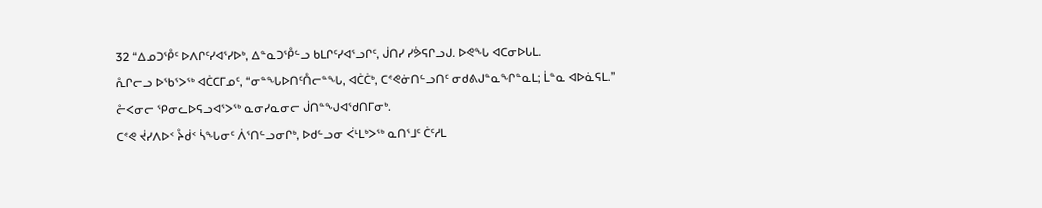32 “ᐃᓄᑐᕾᑦ ᐅᐱᒋᑦᓯᐊᕐᓯᐅᒃ, ᐃᓐᓇᑐᕾᓪᓗ ᑲᒪᒋᑦᓯᐊᕐᓗᒋᑦ, ᒎᑎᓯ ᓯᕘᕋᒋᓗᒍ. ᐅᕙᖓ ᐊᑕᓂᐅᒐᒪ.
ᕅᒋᓕᓗ ᐅᖃᕐᐳᖅ ᐊᑖᑕᒥᓄᑦ, “ᓂᓐᖓᐅᑎᑦᑍᓕᓐᖓ, ᐊᑖᑖᒃ, ᑕᕝᕙᓃᑎᓪᓗᑎᑦ ᓂᑯᕕᒍᓐᓇᖏᓐᓇᒪ; ᒫᓐᓇ ᐊᐅᓈᕋᒪ.” ᓔᐸᓂᓕ ᕿᓂᓚᐅᕋᓗᐊᕐᐳᖅ ᓇᓂᓯᓇᓂᓕ ᒎᑎᓐᖑᐊᖁᑎᒥᓂᒃ.
ᑕᕝᕙ ᔫᓯᐱᐅᑉ ᔧᑰᑉ ᓵᖓᓂᑦ ᐲᕐᑎᓪᓗᓂᒋᒃ, ᐅᑯᓪᓗᓂ ᐹᒻᒪᒃᐳᖅ ᓇᑎᕐᒧᑦ ᑖᑦᓱᒪ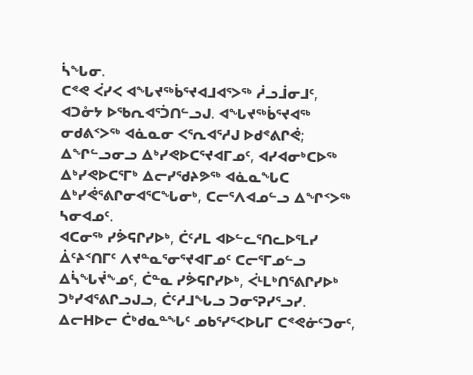ᓵᖓᓂ.
ᑕᕝᕙ ᐹᓯᐸ ᐊᖓᔪᖅᑳᕐᔪᐊᒧᐊᕐᐳᖅ ᓲᓗᒨᓂᒧᑦ, ᐊᑐᓁᔭ ᐅᖃᕆᐊᕐᑑᑎᓪᓗᒍ. ᐊᖓᔪᖅᑳᕐᔪᐊᖅ ᓂᑯᕕᑉᐳᖅ ᐊᓈᓇᓂ ᐸᕐᕆᐊᕐᓱᒍ ᐅᑯᕝᕕᒋᕚ; ᐃᖏᓪᓗᓂᓗ ᐃᒃᓯᕙᐅᑕᕐᔪᐊᒥᓄᑦ, ᐊᓯᐊᓂᒃᑕᐅᖅ ᐃᒃᓯᕙᐅᑕᕐᒥᒃ ᐃᓕᓯᖁᔨᕗᖅ ᐊᓈᓇᖓᑕ ᐃᒃᓯᕚᕐᕕᒋᓂᐊᕐᑕᖓᓂᒃ, ᑕᓕᕐᐱᐊᓄᓪᓗ ᐃᖏᑉᐳᖅ ᓴᓂᐊᓄᑦ.
ᐊᑕᓂᖅ ᓯᕘᕋᒋᓯᐅᒃ, ᑖᑦᓱᒪ ᐊᐅᓪᓚᕐᑎᓚᐅᕐᒪᓯ ᐄᑦᔨᑉᑎᒥᑦ ᐱᔪᓐᓇᕐᓂᕐᔪᐊᒥᓄᑦ ᑕᓕᕐᒥᓄᓪᓗ ᐃᓵᖓᔫᖕᓄᑦ, ᑖᓐᓇ ᓯᕘᕋᒋᓯᐅᒃ, ᐹᒻᒪᒃᑎᕐᕕᒋᓯᐅᒃ ᑐᒃᓯᐊᕐᕕᒋᓗᒍᓗ, ᑖᑦᓱᒧᖓᓗ ᑐᓂᕐᕈᓯᕐᓗᓯ.
ᐃᓕᕼᐅᓕ ᑖᒃᑯᓇᓐᖓᑦ ᓄᑲᕐᓯᕐᐸᐅᒐᒥ ᑕᕝᕙᓃᑦᑐᓂᑦ,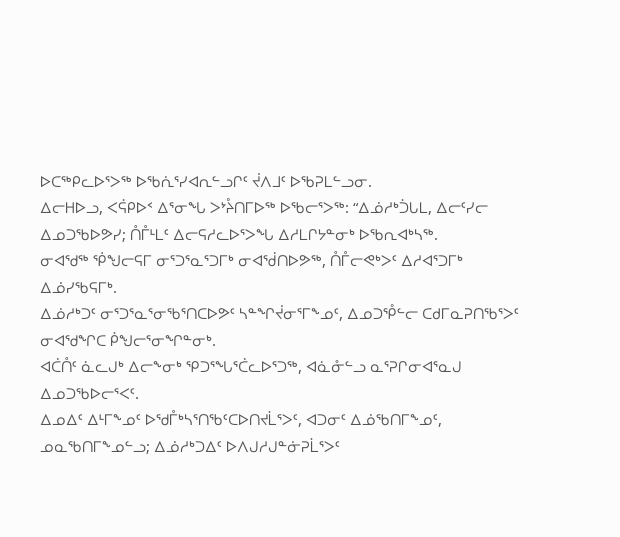ᐅᑕᖅᑭᓚᐅᕐᐳᖅ ᐅᖃᕇᕐᓯᐊᕆᓪᓗᒋᑦ ᔫᐱᒧᑦ ᐅᖃᕈᒪᓪᓗᓂ.
ᐃᓕᕼᐅᓗ, ᐸᕌᑭᐅᑉ ᐃᕐᓂᖓ ᐳᔾᔧᑎᒥᐅᖅ ᐅᖃᓕᕐᐳᖅ: “ᐃᓅᓱᒃᑑᒐᒪ, ᐃᓕᑦᓯᓕ ᐃᓄᑐᖃᐅᕗᓯ; ᑍᒤᒻᒪᑦ ᐃᓕᕋᓱᓚᐅᕐᐳᖓ ᐃᓱᒪᒋᔭᓐᓂᒃ ᐅᖃᕆᐊᒃᓴᖅ.
ᓂᐊᖁᖅ ᖀᖑᓕᕋᒥ ᓂᕐᑐᕐᓇᕐᑐᒥᒃ ᓂᐊᖂᑎᐅᕗᖅ, ᑍᒤᓕᕙᒃᐳᑦ ᐃᓱᐊᕐᑐᒥᒃ ᐃᓅᓯᖃᕋᒥᒃ.
ᐃᓅᓱᒃᑐᑦ ᓂᕐᑐᕐᓇᕐᓂᖃᕐᑎᑕᐅᕗᑦ ᓴᓐᖏᔫᓂᕐᒥᖕᓄᑦ, ᐃᓄᑐᕾᓪᓕ ᑕᑯᒥᓇᕈᑎᖃᕐᐳᑦ ᓂᐊᖁᖏᑕ ᑮᖑᓕᕐᓂᖏᓐᓂᒃ.
ᐊᑖᑍᑦ ᓈᓚᒍᒃ ᐃᓕᖕᓂᒃ ᕿᑐᕐᖓᕐᑖᓚᐅᕐᑐᖅ, ᐊᓈᓁᓪᓗ ᓇᕐᕈᒋᓂᐊᕐᓇᒍ ᐃᓄᑐᖃᐅᓕᕐᐸᑦ.
ᐃᓄᐃᑦ ᐃᒻᒥᖕᓄᑦ ᐅᖁᒤᒃᓴᕐᑎᖃᑦᑕᐅᑎᔪᒫᕐᐳᑦ, ᐊᑐᓂᑦ ᐃᓅᖃᑎᒥᖕᓄᑦ, ᓄᓇᖃᑎᒥᖕᓄᓪᓗ; ᐃᓅᓱᒃᑐᐃᑦ ᐅᐱᒍᓱᒍᓐᓃᕈᒫᕐᐳᑦ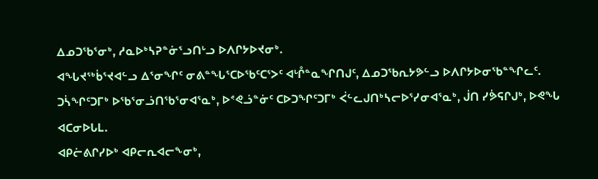ᐃᓄᑐᖃᕐᓂᒃ, ᓱᓇᐅᒃᓴᕈᓐᓃᕐᓗᑎᒡᓗ ᐅᐱᒋᔭᐅᔪᓂᒃ.
ᐊᖓᔪᖅᑳᕐᔪᐊᓪᓗ ᐃᕐᓂᖏᑦ ᓂᕕᓐᖓᕐᑕᐅᖃᑦᑕᕐᐳᑦ ᐊᒡᒊᓐᓇᖏᑎᒍᑦ, ᐃᓄᑐᖃᕆᔭᕗᓪᓗ ᐅᐱᒋᔭᐅᓂᖃᓐᖏᓚᑦ.
ᑐᓵᖏᑦᑐᒥᒃ ᐅᖃᕐᓂᓘᑎᖃᕐᓂᐊᕐᓇᒃ, ᐅᕝᕙᓘᓐᓃᑦ ᑕᐅᑐᖏᑦᑐᒥᒃ ᐹᓪᓚᒍᑎᒃᓴᓕᐅᕐᓯᓂᐊᕐᓇᒃ, ᒎᑎ ᓯᕘᕋᒋᒍᒃ, ᐅᕙᖓ ᐊᑕᓂᐅᒐᒪ.
ᐊᑭᓖᕕᒋᓯᐅᒃ ᐊᑭᓕᕆᐊᓕᖕᓂᒃ,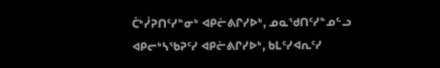ᑖᒃᓰᕈᑎᑦᓯᓐᓂᒃ ᐊᑭᓖᕕᒋᓯᐅᒃ, ᓄᓇᖁᑎᑦᓯᓐᓄᓪᓗ ᐊᑭᓕᒃᓴᖃᕈᑦᓯ ᐊᑭᓖᕕᒋᓯᐅᒃ, ᑲᒪᑦᓯᐊᕆᑦᓯ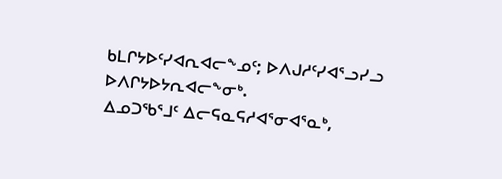ᑲᒪᒋᔭᐅᑦᓯᐊᕆᐊᓕᖕᓄᑦ; ᐅᐱᒍᓱᑦᓯᐊᕐᓗᓯᓗ ᐅᐱᒋᔭᐅᔭᕆᐊᓕᖕᓂᒃ.
ᐃᓄᑐᖃᕐᒧᑦ ᐃᓕᕋᓇᕋᓱᐊᕐᓂᐊᕐᓇᒃ,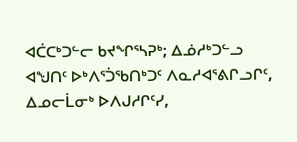ᐊᑖᑕᒃᑐᓪᓕ ᑲᔪᖏᕐᓴᕈᒃ; ᐃᓅᓱᒃᑐᓪᓗ ᐊᖑᑎᑦ ᐅᒃᐱᕐᑑᖃᑎᒃᑐᑦ ᐱᓇᓱᐊᕐᕕᒋᓗᒋᑦ,
ᐃᓄᓕᒫᓂᒃ ᐅᐱᒍᓱᒋᑦᓯ,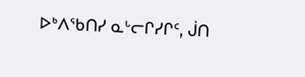ᐅᒃᐱᖃᑎᓯ ᓇᒡᓕᒋᓯᒋᑦ, ᒎᑎ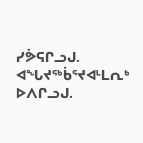ᓯᕘᕋᒋᓗᒍ. ᐊᖓᔪᖅᑳᕐᔪᐊᒻᒪᕆᒃ ᐅᐱᒋᓗᒍ.